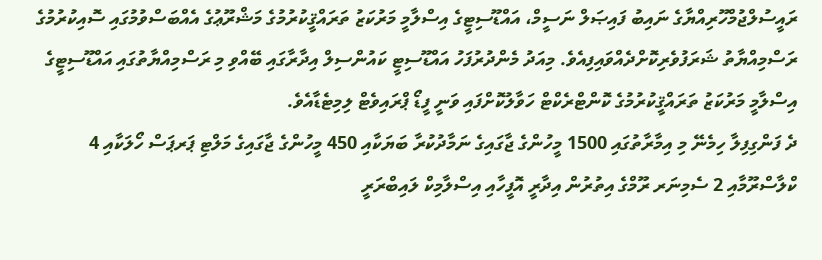ރައީސުލްޖުމްހޫރިއްޔާގެ ނައިބު ފައިޞަލް ނަސީމް، އައްޑޫސިޓީގެ އިސްލާމީ މަރުކަޒު ތަރައްޤީކުރުމުގެ މަޝްރޫޢުގެ އެއްބަސްވުމުގައި ސޮއިކުރުމުގެ ރަސްމިއްޔާތު ޝަރަފުވެރިކޮށްދެއްވައިފިއެވެ. މިއަދު މެންދުރުފަހު އައްޑޫސިޓީ ކައުންސިލް އިދާރާގައި ބޭއްވި މި ރަސްމިއްޔާތުގައި އައްޑޫސިޓީގެ އިސްލާމީ މަރުކަޒު ތަރައްޤީކުރުމުގެ ކޮންޓްރެކްޓް ހަވާލުކޮށްފައި ވަނީ ފީޑޯ ޕްރައިވެޓް ލިމިޓެޑާއެވެ.
ދެ ފަންގިފިލާ ހިމެނޭ މި އިމާރާތުގައި 1500 މީހުންގެ ޖާގައިގެ ނަމާދުކުރާ ބަޔަކާއި 450 މީހުންގެ ޖާގައިގެ މަލްޓި ޕަރޕަސް ހޯލަކާއި 4 ކްލާސްރޫމާއި 2 ސެމިނަރ ރޫމްގެ އިތުރުން އިދާރީ އޮފީހާއި އިސްލާމިކް ލައިބްރަރީ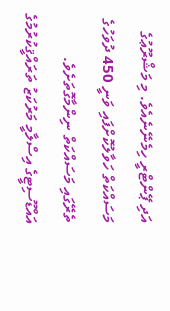އަދި ޕޭންޓްރީ ހިމެނޭނެއެވެ. މި މަޝްރޫޢުގެ މަސައްކަތް ހަވާލުކޮށްފައި ވަނީ 450 ދުވަހުގެ ތެރޭގައި މަސައްކަތް ނިންމާގޮތަށެވެ.
އައްޑޫސިޓީގެ އިސްލާމީ މަރުކަޒު ތަރައްޤީކުރުމުގެ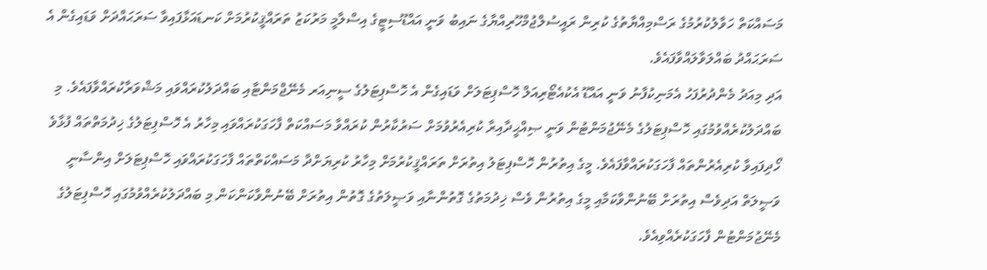މަސައްކަތް ހަވާލުކުރުމުގެ ރަސްމިއްޔާތުގެ ކުރިން ރައީސުލްޖުމްހޫރިއްޔާގެ ނައިބު ވަނީ އައްޑޫސިޓީގެ އިސްލާމީ މަރުކަޒު ތަރައްޤީކުރުމަށް ކަނޑައަޅާފައިވާ ސަރަޙައްދަށް ވަޑައިގެން އެ ސަރަޙައްދު ބައްލަވާލައްވާފައެވެ.
އަދި މިއަދު މެންދުރުފަހު އެމަނިކުފާނު ވަނީ އައްޑޫ އެކުއެޓޯރިއަލް ހޮސްޕިޓަލަށް ވަޑައިގެން އެ ހޮސްޕިޓަލުގެ ސީނިއަރ މެނޭޖްމަންޓާއި ބައްދަލުކުރައްވައި މަޝްވަރާކުރައްވާފައެވެ. މި ބައްދަލުކުރެއްވުމުގައި ހޮސްޕިޓަލުގެ މެނޭޖުމަންޓުން ވަނީ ޞިއްޙީދާއިރާ ކުރިއެރުވުމަށް ސަރުކާރުން ކުރައްވާ މަސައްކަތް ފާހަގަކުރައްވައި މިހާރު އެ ހޮސްޕިޓަލުގެ ޚިދުމަތްތައް ފުޅާވެ ހޯދިފައިވާ ކުރިއެރުންތައް ފާހަގަކުރައްވާފައެވެ. މީގެ އިތުރުން ހޮސްޕިޓަލު އިތުރަށް ތަރައްޤީކުރުމަށް މިހާރު ކުރިޔަށްދާ މަސައްކަތްތައް ފާހަގަކުރައްވައި ހޮސްޕިޓަލަށް އިންސާނީ ވަޞީލަތް އަދިވެސް އިތުރަށް ބޭނުންވާކަމާއި މީގެ އިތުރުން ވެސް ޚިދުމަތުގެ ގޮތުންނާއި ވަޞީލަތުގެ ގޮތުން އިތުރަށް ބޭނުންވާކަންކަން މި ބައްދަލުކުރެއްވުމުގައި ހޮސްޕިޓަލުގެ މެނޭޖުމަންޓުން ފާހަގަކުރެއްވިއެވެ.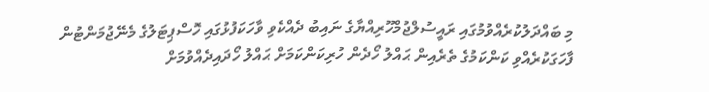މި ބައްދަލުކުރެއްވުމުގައި ރައީސުލްޖުމްހޫރިއްޔާގެ ނައިބު ދެއްކެވި ވާހަކަފުޅުގައި ހޮސްޕިޓަލުގެ މެނޭޖުމަންޓުން ފާހަގަކުރެއްވި ކަންކަމުގެ ތެރެއިން ޙައްލު ހޯދެން ހުރިކަންކަމަށް ޙައްލު ހޯދައިދެއްވުމަށް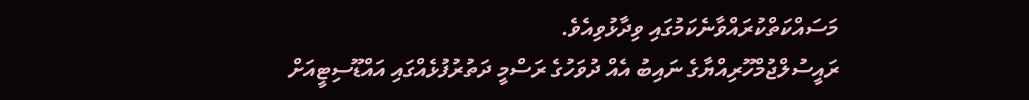މަސައްކަތްކުރައްވާނެކަމުގައި ވިދާޅުވިއެވެ.
ރައީސުލްޖުމްހޫރިއްޔާގެ ނައިބު އެއް ދުވަހުގެ ރަސްމީ ދަތުރުފުޅެއްގައި އައްޑޫސިޓީއަށް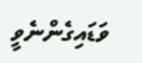ވަޑައިގެންނެވީ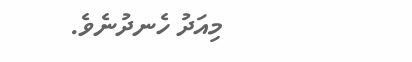މިއަދު ހެނދުނެވެ.